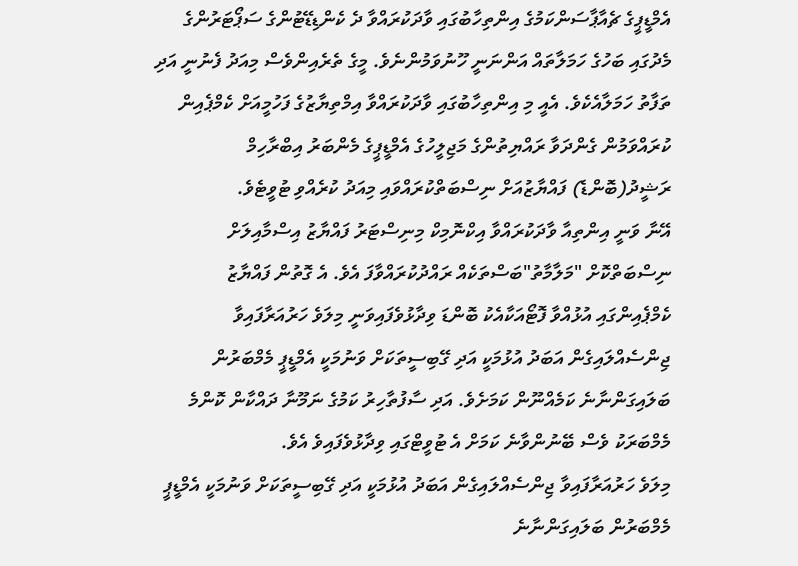އެމްޑީޕީގެ ޗެއާޕާސަންކަމުގެ އިންތިހާބުގައި ވާދަކުރައްވާ ދެ ކެންޑިޑޭޓުންގެ ސަޕޯޓަރުންގެ މެދުގައި ބަހުގެ ހަމަލާތައް އަންނަނީ ހޫނުވަމުންނެވެ. މީގެ ތެރެއިންވެސް މިއަދު ފެނުނީ އަދި ތަފާތު ހަމަލާއެކެވެ. އެއީ މި އިންތިހާބުގައި ވާދަކުރައްވާ އިމްތިޔާޒުގެ ފަހުމީއަށް ކެމްޕެއިން ކުރައްވަމުން ގެންދަވާ ރައްޔިތުންގެ މަޖިލީހުގެ އެމްޑީޕީގެ މެންބަރު އިބްރާހިމް ރަޝީދު(ބޮންޑެ) ފައްޔާޒުއަށް ނިސްބަތްކުރައްވައި މިއަދު ކުރެއްވި ޓުވީޓެވެ.
އޭނާ ވަނީ އިންތިއާ ވާދަކުރައްވާ އިކްނޮމިކް މިނިސްޓަރު ފައްޔާޒު އިސްމާއިލަށް ނިސްބަތްކޮށް "މަލާމާތު"ބަސްތަކެއް ރައްދުކުރައްވާފަ އެވެ. އެ ގޮތުން ފައްޔާޒު ކެމްޕެއިންގައި އުޅުއްވާ ފޮޓޯއަކާއެކު ބޮންޑަ ވިދާޅުވެފައިވަނީ މިލަވެ ހަރުއަރާފައިވާ ޖިންސެއްލައިގެން އަބަދު އުޅުމަކީ އަދި ގޭބިސީތަކަށް ވަނުމަކީ އެމްޑީޕީ މެމްބަރުން ބަލައިގަންނާނެ ކަމެއްނޫން ކަމަށެވެ. އަދި ސާފުތާހިރު ކަމުގެ ނަމޫނާ ދައްކާން ކޮންމެ މެމްބަރަކު ވެސް ބޭނުންވާނެ ކަމަށް އެ ޓުވީޓްގައި ވިދާޅުވެފައިވެ އެވެ.
މިލަވެ ހަރުއަރާފައިވާ ޖިންސެއްލައިގެން އަބަދު އުޅުމަކީ އަދި ގޭބިސީތަކަށް ވަނުމަކީ އެމްޑީޕީ މެމްބަރުން ބަލައިގަންނާނެ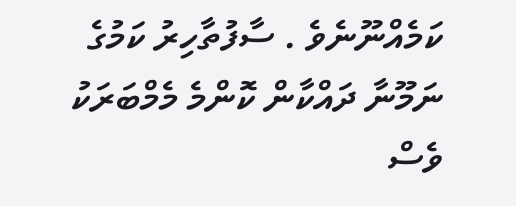ކަމެއްނޫނެވެ . ސާފުތާހިރު ކަމުގެ ނަމޫނާ ދައްކާން ކޮންމެ މެމްބަރަކު ވެސް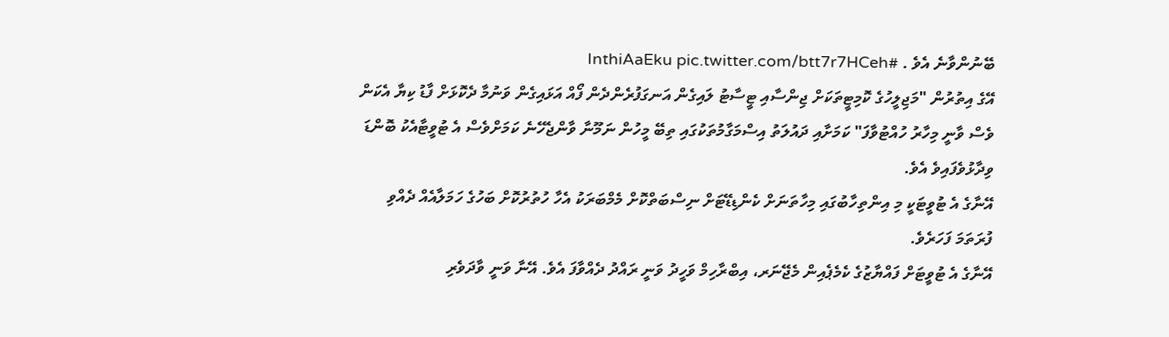ބޭނުންވާނެ އެވެ . #InthiAaEku pic.twitter.com/btt7r7HCeh
އޭގެ އިތުރުން "މަޖިލީހުގެ ކޮމިޓީތަކަށް ޖިންސާއި ޓީސާޓު ލައިގެން އަނގަފުރެންދެން ފޯއް އަޅައިގެން ވަނުމާ ދެކޮޅަށް ފާޑު ކިޔާ އެކަން ވެސް ވާނީ މިހާރު ހުއްޓުވާފަ" ކަމަށާއި ދައުލަތު އިސްމަގާމުތަކުގައި ތިބޭ މީހުން ނަމޫނާ ވާންޖެހޭނެ ކަމަށްވެސް އެ ޓުވީޓާއެކު ބޮންޑަ ވިދާޅުވެފައިވެ އެވެ.
އޭނާގެ އެ ޓުވީޓަކީ މި އިންތިހާބުގައި މިހާތަނަށް ކެންޑިޑޭޓަށް ނިސްބަތްކޮށް މެމްބަރަކު އެހާ ހުތުރުކޮށް ބަހުގެ ހަމަލާއެއް ދެއްވި ފުރަތަމަ ފަހަރެވެ.
އޭނާގެ އެ ޓުވީޓަށް ފައްޔާޒުގެ ކެމެޕެއިން މެޖޭނަރ، އިބްރާހިމް ވަހީދު ވަނީ ރައްދު ދެއްވާފަ އެވެ. އޭނާ ވަނީ ވާދަވެރި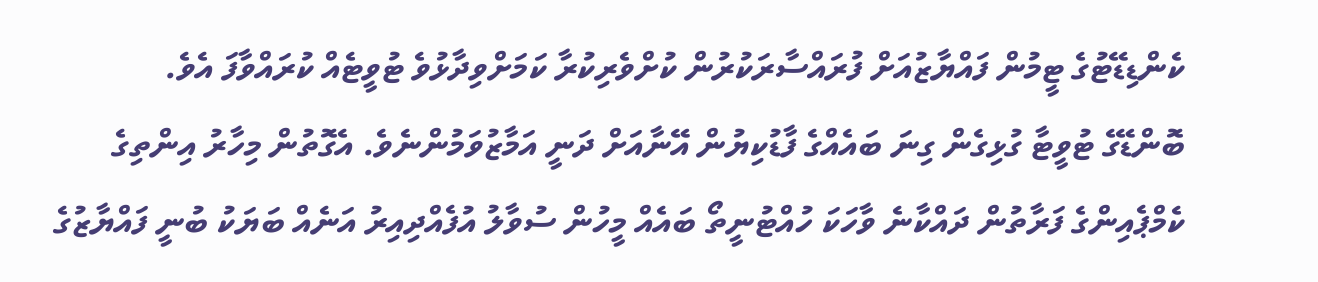ކެންޑިޑޭޓުގެ ޓީމުން ފައްޔާޒުއަށް ފުރައްސާރަކުރުން ކުށްވެރިކުރާ ކަމަށްވިދާޅުވެ ޓުވީޓެއް ކުރައްވާފަ އެވެ.
ބޮންޑޭގެ ޓުވީޓާ ގުޅިގެން ގިނަ ބައެއްގެ ފާޑުކިޔުން އޭނާއަށް ދަނީ އަމާޒުވަމުންނެވެ. އެގޮތުން މިހާރު އިންތިގެ ކެމްޕެއިންގެ ފަރާތުން ދައްކާނެ ވާހަކަ ހުއްޓުނީތޯ ބައެއް މީހުން ސުވާލު އުފެއްދިއިރު އަނެއް ބަޔަކު ބުނީ ފައްޔާޒުގެ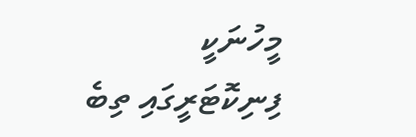މީހުނަކީ ފިނިކޮޓަރީގައި ތިބެ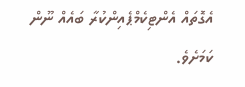އެގޮތައް އެންޓިކެމްޕެއިންކުރާ ބައެއް ނޫން ކަމަށެވެ.